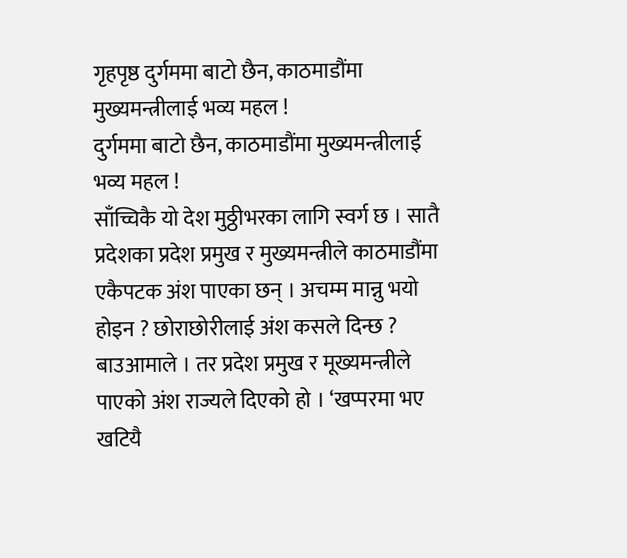गृहपृष्ठ दुर्गममा बाटो छैन, काठमाडौंमा मुख्यमन्त्रीलाई भव्य महल !
दुर्गममा बाटो छैन, काठमाडौंमा मुख्यमन्त्रीलाई भव्य महल !
साँच्चिकै यो देश मुठ्ठीभरका लागि स्वर्ग छ । सातै प्रदेशका प्रदेश प्रमुख र मुख्यमन्त्रीले काठमाडौंमा एकैपटक अंश पाएका छन् । अचम्म मान्नु भयो होइन ? छोराछोरीलाई अंश कसले दिन्छ ? बाउआमाले । तर प्रदेश प्रमुख र मूख्यमन्त्रीले पाएको अंश राज्यले दिएको हो । ‘खप्परमा भए खटियै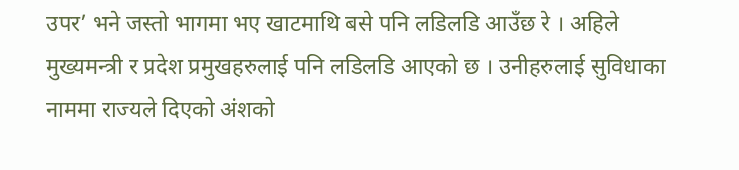उपर’ भने जस्तो भागमा भए खाटमाथि बसे पनि लडिलडि आउँछ रे । अहिले मुख्यमन्त्री र प्रदेश प्रमुखहरुलाई पनि लडिलडि आएको छ । उनीहरुलाई सुविधाका नाममा राज्यले दिएको अंशको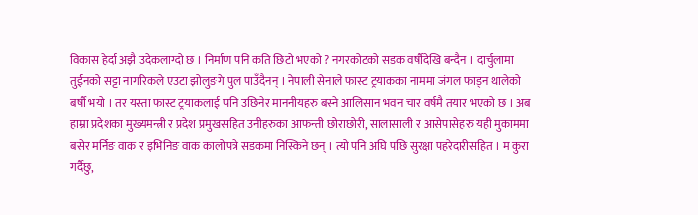विकास हेर्दा अझै उदेकलाग्दो छ । निर्माण पनि कति छिटो भएको ? नगरकोटको सडक वर्षौदेखि बन्दैन । दार्चुलामा तुईनको सट्टा नागरिकले एउटा झोलुङगे पुल पाउँदैनन् । नेपाली सेनाले फास्ट ट्रयाकका नाममा जंगल फाड्न थालेको बर्षौ भयो । तर यस्ता फास्ट ट्रयाकलाई पनि उछिनेर माननीयहरु बस्ने आलिसान भवन चार वर्षमै तयार भएको छ । अब हाम्रा प्रदेशका मुख्यमन्त्री र प्रदेश प्रमुखसहित उनीहरुका आफन्ती छोराछोरी, सालासाली र आसेपासेहरु यही मुकाममा बसेर मर्निङ वाक र इभिनिङ वाक कालोपत्रे सडकमा निस्किने छन् । त्यो पनि अघि पछि सुरक्षा पहरेदारीसहित । म कुरा गर्दैछु,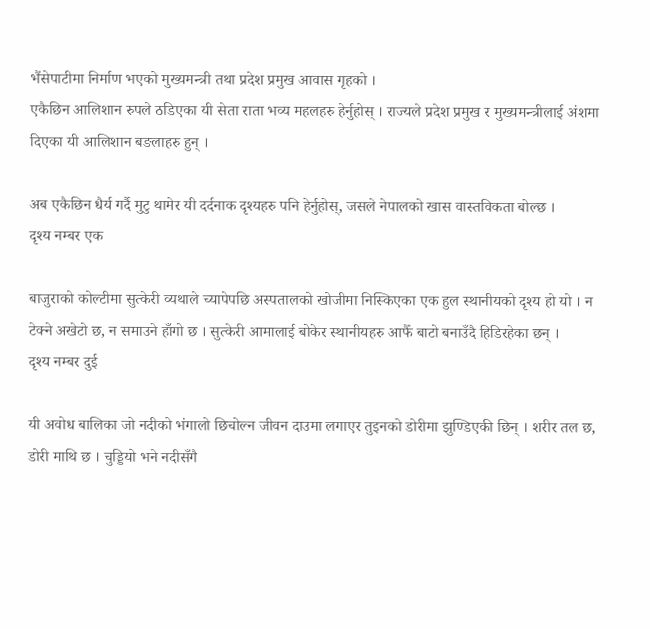भैंसेपाटीमा निर्माण भएको मुख्यमन्त्री तथा प्रदेश प्रमुख आवास गृहको ।
एकैछिन आलिशान रुपले ठडिएका यी सेता राता भव्य महलहरु हेर्नुहोस् । राज्यले प्रदेश प्रमुख र मुख्यमन्त्रीलाई अंशमा दिएका यी आलिशान बङलाहरु हुन् ।

अब एकैछिन धैर्य गर्दै मुटु थामेर यी दर्दनाक दृश्यहरु पनि हेर्नुहोस्, जसले नेपालको खास वास्तविकता बोल्छ ।
दृश्य नम्बर एक

बाजुराको कोल्टीमा सुत्केरी व्यथाले च्यापेपछि अस्पतालको खोजीमा निस्किएका एक हुल स्थानीयको दृश्य हो यो । न टेक्ने अखेटो छ, न समाउने हाँगो छ । सुत्केरी आमालाई बोकेर स्थानीयहरु आफैँ बाटो बनाउँदै हिडिरहेका छन् ।
दृश्य नम्बर दुई

यी अवोध बालिका जो नदीको भंगालो छिचोल्न जीवन दाउमा लगाएर तुइनको डोरीमा झुण्डिएकी छिन् । शरीर तल छ, डोरी माथि छ । चुड्डियो भने नदीसँगै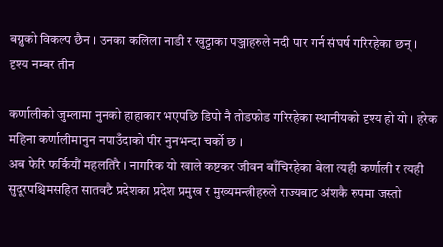बग्नुको विकल्प छैन । उनका कलिला नाडी र खुट्टाका पञ्जाहरुले नदी पार गर्न संघर्ष गरिरहेका छन् ।
दृश्य नम्बर तीन

कर्णालीको जुम्लामा नुनको हाहाकार भएपछि डिपो नै तोडफोड गरिरहेका स्थानीयको दृश्य हो यो । हरेक महिना कर्णालीमानुन नपाउँदाको पीर नुनभन्दा चर्को छ ।
अब फेरि फर्कियौं महलतिरै । नागरिक यो खाले कष्टकर जीवन बाँचिरहेका बेला त्यही कर्णाली र त्यही सुदूरपश्चिमसहित सातवटै प्रदेशका प्रदेश प्रमुख र मुख्यमन्त्रीहरुले राज्यबाट अंशकै रुपमा जस्तो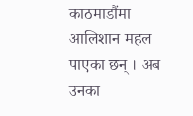काठमाडौंमा आलिशान महल पाएका छन् । अब उनका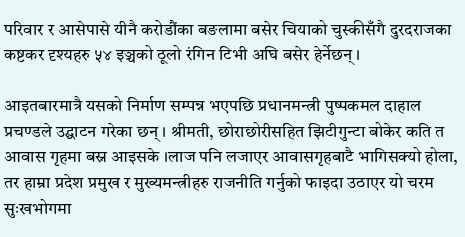परिवार र आसेपासे यीनै करोडौंका बङलामा बसेर चियाको चुस्कीसँगै दुरदराजका कष्टकर दृश्यहरु ५४ इञ्चको ठूलो रंगिन टिभी अघि बसेर हेर्नेछन् ।

आइतबारमात्रै यसको निर्माण सम्पन्न भएपछि प्रधानमन्त्री पुष्पकमल दाहाल प्रचण्डले उद्घाटन गरेका छन् । श्रीमती, छोराछोरीसहित झिटीगुन्टा बोकेर कति त आवास गृहमा बस्न आइसके ।लाज पनि लजाएर आवासगृहबाटै भागिसक्यो होला, तर हाम्रा प्रदेश प्रमुख र मुख्यमन्त्रीहरु राजनीति गर्नुको फाइदा उठाएर यो चरम सुःखभोगमा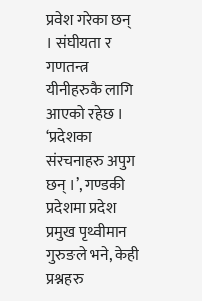प्रवेश गरेका छन् । संघीयता र गणतन्त्र यीनीहरुकै लागि आएको रहेछ । ‘प्रदेशका संरचनाहरु अपुग छन् ।’, गण्डकी प्रदेशमा प्रदेश प्रमुख पृथ्वीमान गुरुङले भने, केही प्रश्नहरु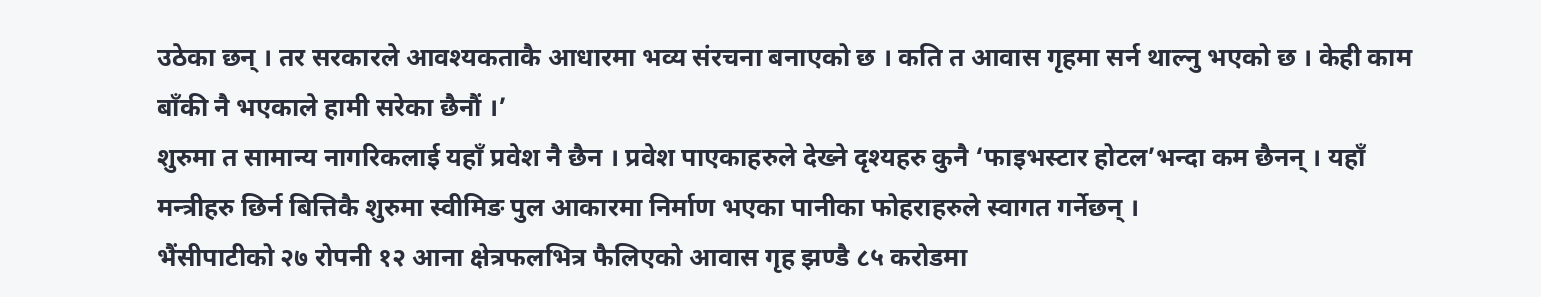उठेका छन् । तर सरकारले आवश्यकताकै आधारमा भव्य संरचना बनाएको छ । कति त आवास गृहमा सर्न थाल्नु भएको छ । केही काम बाँकी नै भएकाले हामी सरेका छैनौं ।’
शुरुमा त सामान्य नागरिकलाई यहाँ प्रवेश नै छैन । प्रवेश पाएकाहरुले देख्ने दृश्यहरु कुनै ‘फाइभस्टार होटल’भन्दा कम छैनन् । यहाँ मन्त्रीहरु छिर्न बित्तिकै शुरुमा स्वीमिङ पुल आकारमा निर्माण भएका पानीका फोहराहरुले स्वागत गर्नेछन् ।
भैंसीपाटीको २७ रोपनी १२ आना क्षेत्रफलभित्र फैलिएको आवास गृह झण्डै ८५ करोडमा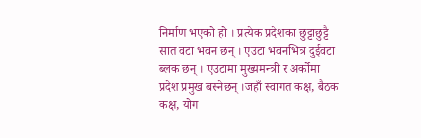निर्माण भएको हो । प्रत्येक प्रदेशका छुट्टाछुट्टै सात वटा भवन छन् । एउटा भवनभित्र दुईवटा ब्लक छन् । एउटामा मुख्यमन्त्री र अर्कोमा प्रदेश प्रमुख बस्नेछन् ।जहाँ स्वागत कक्ष, बैठक कक्ष, योग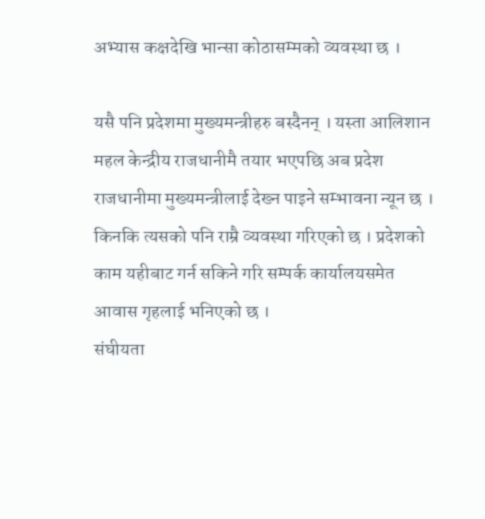अभ्यास कक्षदेखि भान्सा कोठासम्मको व्यवस्था छ ।

यसै पनि प्रदेशमा मुख्यमन्त्रीहरु बस्दैनन् । यस्ता आलिशान महल केन्द्रीय राजधानीमै तयार भएपछि अब प्रदेश राजधानीमा मुख्यमन्त्रीलाई देख्न पाइने सम्भावना न्यून छ । किनकि त्यसको पनि राम्रै व्यवस्था गरिएको छ । प्रदेशको काम यहीबाट गर्न सकिने गरि सम्पर्क कार्यालयसमेत आवास गृहलाई भनिएको छ ।
संघीयता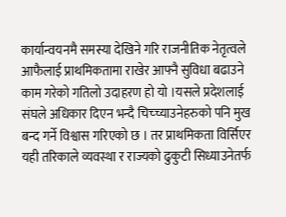कार्यान्वयनमै समस्या देखिने गरि राजनीतिक नेतृत्वले आफैलाई प्राथमिकतामा राखेर आफ्नै सुविधा बढाउने काम गरेको गतिलो उदाहरण हो यो ।यसले प्रदेशलाई संघले अधिकार दिएन भन्दै चिच्च्याउनेहरुको पनि मुख बन्द गर्ने विश्वास गरिएको छ । तर प्राथमिकता विर्सिएर यही तरिकाले व्यवस्था र राज्यको ढुकुटी सिध्याउनेतर्फ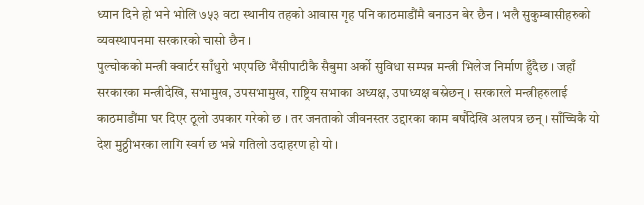ध्यान दिने हो भने भोलि ७५३ वटा स्थानीय तहको आवास गृह पनि काठमाडौंमै बनाउन बेर छैन । भलै सुकुम्बासीहरुको व्यवस्थापनमा सरकारको चासो छैन ।
पुल्चोकको मन्त्री क्वार्टर साँधुरो भएपछि भैंसीपाटीकै सैबुमा अर्को सुविधा सम्पन्न मन्त्री भिलेज निर्माण हुँदैछ । जहाँ सरकारका मन्त्रीदेखि, सभामुख, उपसभामुख, राष्ट्रिय सभाका अध्यक्ष, उपाध्यक्ष बस्नेछन् । सरकारले मन्त्रीहरुलाई काठमाडौंमा घर दिएर ठूलो उपकार गरेको छ । तर जनताको जीवनस्तर उद्दारका काम बर्षौदेखि अलपत्र छन् । साँच्चिकै यो देश मुठ्ठीभरका लागि स्वर्ग छ भन्ने गतिलो उदाहरण हो यो ।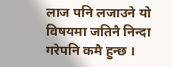लाज पनि लजाउने यो विषयमा जतिनै निन्दा गरेपनि कमै हुन्छ ।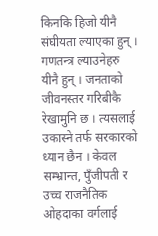किनकि हिजो यीनै संघीयता ल्याएका हुन् । गणतन्त्र ल्याउनेहरु यीनै हुन् । जनताको जीवनस्तर गरिबीकै रेखामुनि छ । त्यसलाई उकास्ने तर्फ सरकारको ध्यान छैन । केवल सम्भ्रान्त, पुँजीपती र उच्च राजनैतिक ओहदाका वर्गलाई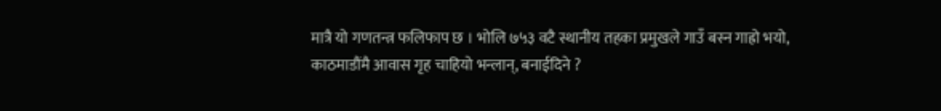मात्रै यो गणतन्त्र फलिफाप छ । भोलि ७५३ वटै स्थानीय तहका प्रमुखले गाउँ बस्न गाह्रो भयो, काठमाडौंमै आवास गृह चाहियो भन्लान्, बनाईदिने ?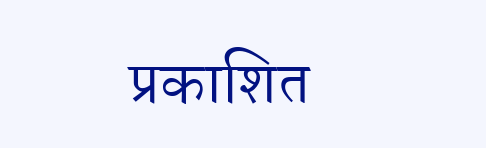प्रकाशित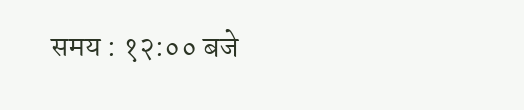समय : १२:०० बजे